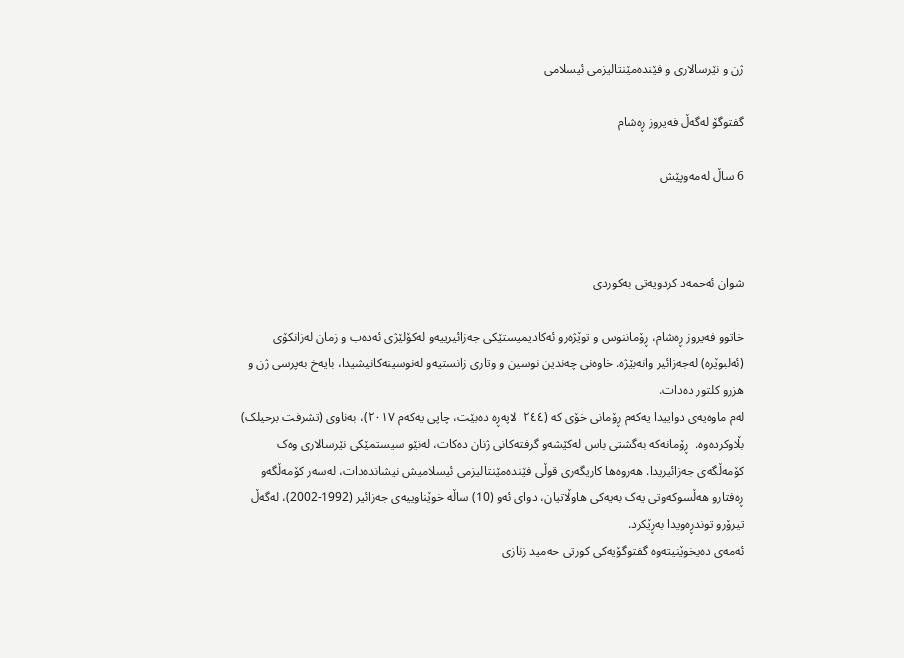ژن و نێرسالارى و فێنده‌مێنتالیزمى ئیسلامی

گفتوگۆ له‌گه‌ڵ فه‌یروز ڕه‌شام

6 ساڵ لەمەوپێش



شوان ئه‌حمه‌د کردویه‌تى به‌کوردی

خاتوو فه‌یروز ڕه‌شام، ڕۆماننوس و توێژه‌رو ئه‌کادیمیستێکى جه‌زائیرییه‌و له‌کۆلێژى ئه‌ده‌ب و زمان له‌زانکۆى (ئه‌لبوێره‌) له‌جه‌زائیر وانه‌بێژه‌. خاوه‌نى چه‌ندین نوسین و وتارى زانستیه‌و له‌نوسینه‌کانیشیدا، بایه‌خ به‌پرسى ژن و هزرو کلتور ده‌دات.
له‌م ماوه‌یەى دواییدا یه‌که‌م ڕۆمانى خۆى که‌ (٢٤٤  لاپه‌ڕه‌ ده‌بێت، چاپى یه‌که‌م ٢٠١٧)، به‌ناوى (تشرفت برحیلک) بڵاوکرده‌وه‌.  ڕۆمانه‌که‌ به‌گشتى باس له‌کێشه‌و گرفته‌کانى ژنان ده‌کات، له‌نێو سیستمێکى نێرسالارى وه‌ک کۆمه‌ڵگه‌ى جه‌زائیریدا. هه‌روه‌ها کاریگه‌رى قوڵى فێنده‌مێنتالیزمى ئیسلامیش نیشانده‌دات، له‌سه‌ر کۆمه‌ڵگه‌و ڕه‌فتارو هه‌ڵسوکه‌وتى یه‌ک به‌یه‌کى هاوڵاتیان، دواى ئه‌و (10) ساڵه‌ خوێناوییه‌ى جه‌زائیر (1992-2002)، له‌گه‌ڵ تیرۆرو توندڕه‌ویدا به‌ڕێکرد.
ئه‌مه‌ى ده‌یخوێنیته‌وه‌ گفتوگۆیه‌کى کورتى حه‌مید زنازى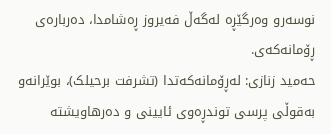نوسه‌رو وه‌رگێڕه‌ له‌گه‌ڵ فه‌یروز ڕه‌شامدا، ده‌رباره‌ى ڕۆمانه‌که‌ی.
حه‌مید زنازى: له‌ڕۆمانه‌که‌تدا (تشرفت برحیلک)، بوێرانه‌و به‌قوڵى پرسى توندڕه‌وى ئایینى و ده‌رهاویشته‌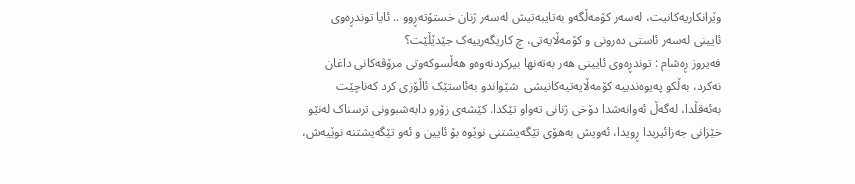وێرانکاریه‌کانیت، له‌سه‌ر کۆمه‌ڵگه‌و به‌تایبه‌تیش له‌سه‌ر ژنان خستۆته‌ڕوو .. ئایا توندڕه‌وى ئایینى له‌سه‌ر ئاستى ده‌رونى و کۆمه‌ڵایه‌تی، چ کاریگه‌رییه‌ک جێدێڵێت؟
فه‌یروز ڕه‌شام : توندڕه‌وى ئایینى هه‌ر به‌ته‌نها بیرکردنه‌وه‌و هه‌ڵسوکه‌وتى مرۆڤه‌کانى داغان نه‌کرد، به‌ڵکو په‌یوه‌ندییه‌ کۆمه‌ڵایه‌تیه‌کانیشى  شێواندو به‌ئاستێک ئاڵۆزى کرد که‌ناچێت به‌ئه‌قڵدا، له‌گه‌ڵ ئه‌وانه‌شدا دۆخى ژنانى ته‌واو تێکدا. کێشه‌ى زۆرو دابه‌شبوونى ترسناک له‌نێو خێزانى جه‌زائیریدا ڕویدا، ئه‌ویش به‌هۆى تێگه‌یشتنى نوێوه‌ بۆ ئایین و ئه‌و تێگه‌یشتنه‌ نوێیه‌ش،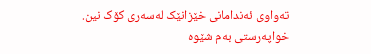ته‌واوى ئه‌ندامانى خێزانێک له‌سه‌رى کۆک نین.
خواپه‌رستى به‌م شێوه‌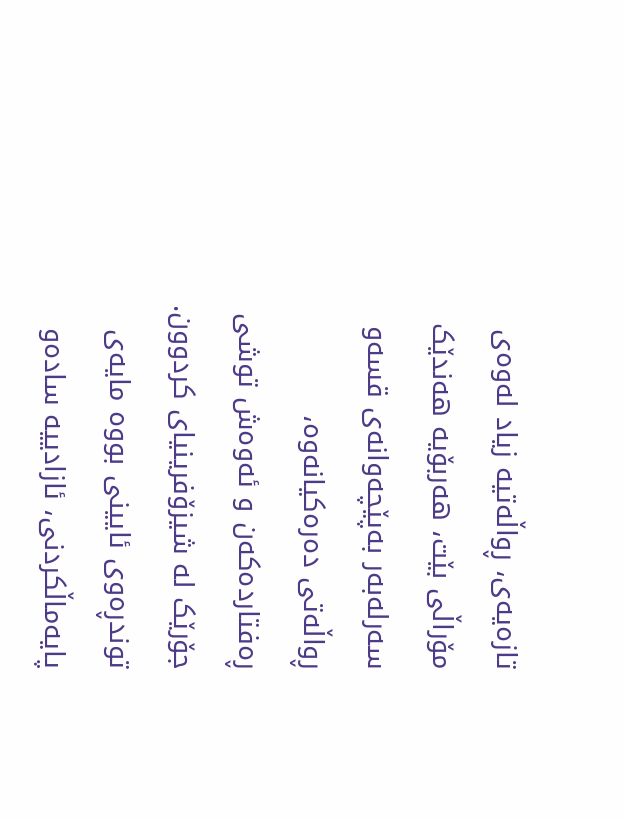تازه‌یه‌ی، ڕواڵه‌تیه‌ زیاد له‌وه‌ى مۆراڵى بێت، هه‌ربۆیه‌ هه‌ندێک سه‌رله‌به‌ر به‌پێچه‌وانه‌ى قسه‌و ڕواڵه‌تى ده‌ره‌کیانه‌وه‌، ڕه‌فتارده‌که‌ن و ئه‌وه‌ش توشى جۆرێک له‌ شیزۆفرینیاى کردوون.
توندڕه‌وى ئایینى بووه‌ مایه‌ى پایه‌ماڵکردنی، ئازادییه‌ ساده‌و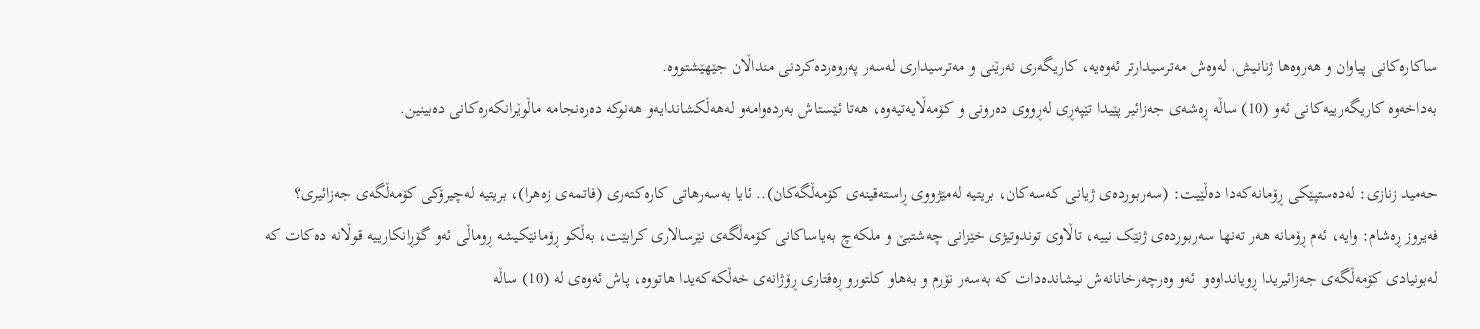ساکاره‌کانى پیاوان و هه‌روه‌ها ژنانیش. له‌وه‌ش مه‌ترسیدارتر ئه‌وه‌یه‌، کاریگه‌رى نه‌رێنى و مه‌ترسیدارى له‌سه‌ر په‌روه‌رده‌کردنى منداڵان جێهێشتووه‌.
به‌داخه‌وه‌ کاریگه‌رییه‌کانى ئه‌و (10) ساڵه‌ ڕه‌شه‌ى جه‌زائیر پێیدا تێپه‌ڕى له‌ڕووى ده‌رونى و کۆمه‌ڵایه‌تیه‌وه‌، هه‌تا ئێستاش به‌رده‌وامه‌و له‌هه‌ڵکشاندایه‌و هه‌نوکه‌ ده‌ره‌نجامه‌ ماڵوێرانکه‌ره‌کانى ده‌بینین.

حه‌مید زنازى: له‌ده‌ستپێکى ڕۆمانه‌که‌دا ده‌ڵێیت: (سه‌ربورده‌ى ژیانى که‌سه‌کان، بریتیه‌ له‌مێژووى ڕاسته‌قینه‌ى کۆمه‌ڵگەکان).. ئایا به‌سه‌رهاتى کاره‌کته‌رى (فاتمه‌ى زه‌هرا)، بریتیه‌ له‌چیرۆکى کۆمه‌ڵگه‌ى جه‌زائیری؟
فه‌یروز ڕه‌شام: وایه‌، ئه‌م ڕۆمانه‌ هه‌ر ته‌نها سه‌ربورده‌ى ژنێک نییه‌، تاڵاوى توندوتیژى خێزانى چه‌شتبێ‌ و ملکه‌چ به‌یاساکانى کۆمه‌ڵگه‌ى نێرسالارى کرابێت، به‌ڵکو ڕۆمانێکیشه‌ ڕوماڵى ئه‌و گۆڕانکارییه‌ قوڵانه‌ ده‌کات که‌ له‌بونیادى کۆمه‌ڵگه‌ى جه‌زائیریدا ڕویانداوه‌و  ئه‌و وه‌رچه‌رخانانه‌ش نیشانده‌دات که‌ به‌سه‌ر نۆرم و به‌هاو کلتورو ڕه‌فتارى ڕۆژانه‌ى خه‌ڵکه‌که‌یدا هاتووه‌، پاش ئه‌وه‌ى له ‌(10) ساڵه‌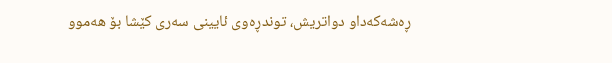ڕه‌شه‌که‌داو دواتریش، توندڕه‌وى ئایینى سه‌ری کێشا بۆ هه‌موو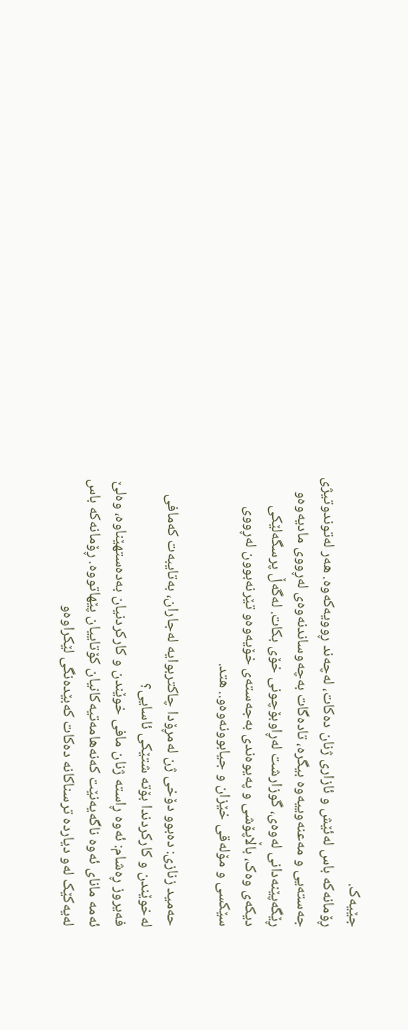جێیه‌ک.
ڕۆمانه‌که‌ باس له‌ئێش و ئازارى ژنان ده‌کات، له‌چه‌ند ڕوویه‌که‌وه‌. هه‌ر له‌توندوتیژى جه‌سته‌یى و مه‌عنه‌وییه‌وه‌ بیگره‌، تاده‌گات به‌چه‌وساندنه‌وه‌ى له‌ڕووى مادیه‌وه‌و ڕێگه‌پێنه‌دانى له‌وه‌ی، گوزارشت له‌ڕاوبۆچونى خۆى بکات. له‌گه‌ڵ پرسگه‌لێکى دیکه‌ى وه‌ک، باڵاپۆشى و په‌یوه‌ندى به‌جه‌سته‌ى خۆیه‌وه‌و تێرنه‌بوون له‌ڕووى سێکسى و مۆله‌قى خێزان و جیابوونه‌وه‌و.. هتد.

حه‌مید زنازى: ده‌بوو دۆخى ژن له‌مڕۆدا چاکتربوایه‌ له‌جاران، به‌تایبه‌ت که‌مافى له‌خوێندن و کارکردندا بۆته‌ شتێکى ئاسایی؟
فه‌یروز ڕه‌شام: ئه‌وه‌ ڕاسته‌ ژنان مافى خوێندن و کارکردنیان به‌ده‌ستهێناوه‌، وه‌لێ‌ ئه‌مه‌ ماناى ئه‌وه‌ ناگه‌یه‌نێت که‌نه‌هامه‌تیه‌کانیان کۆتاییان پێهاتووه‌. ڕۆمانه‌که‌ باس له‌یه‌کێک له‌و دیارده‌ ترسناکانه‌ ده‌کات که‌بێده‌نگى لێکراوه‌و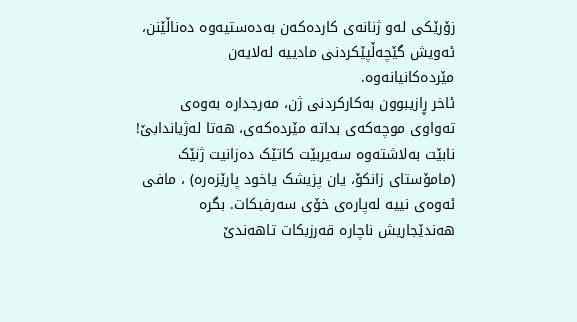زۆرێکى له‌و ژنانه‌ى کارده‌که‌ن به‌ده‌ستیه‌وه‌ ده‌ناڵێنن، ئه‌ویش گێچه‌ڵپێکردنى مادییه‌ له‌لایه‌ن مێرده‌کانیانه‌وه‌.
ئاخر ڕازیبوون به‌کارکردنى ژن، مه‌رجداره‌ به‌وه‌ى ته‌واوى موچه‌که‌ى بداته‌ مێرده‌که‌ی، هه‌تا له‌ژیاندابێ‌! نابێت به‌لاشته‌وه‌ سه‌یربێت کاتێک ده‌زانیت ژنێک (مامۆستاى زانکۆ، یان پزیشک یاخود پارێزه‌ره‌) ، مافى ئه‌وه‌ى نییه‌ له‌پاره‌ى خۆى سه‌رفبکات. بگره‌ هه‌ندێجاریش ناچاره‌ قه‌رزبکات تاهه‌ندێ‌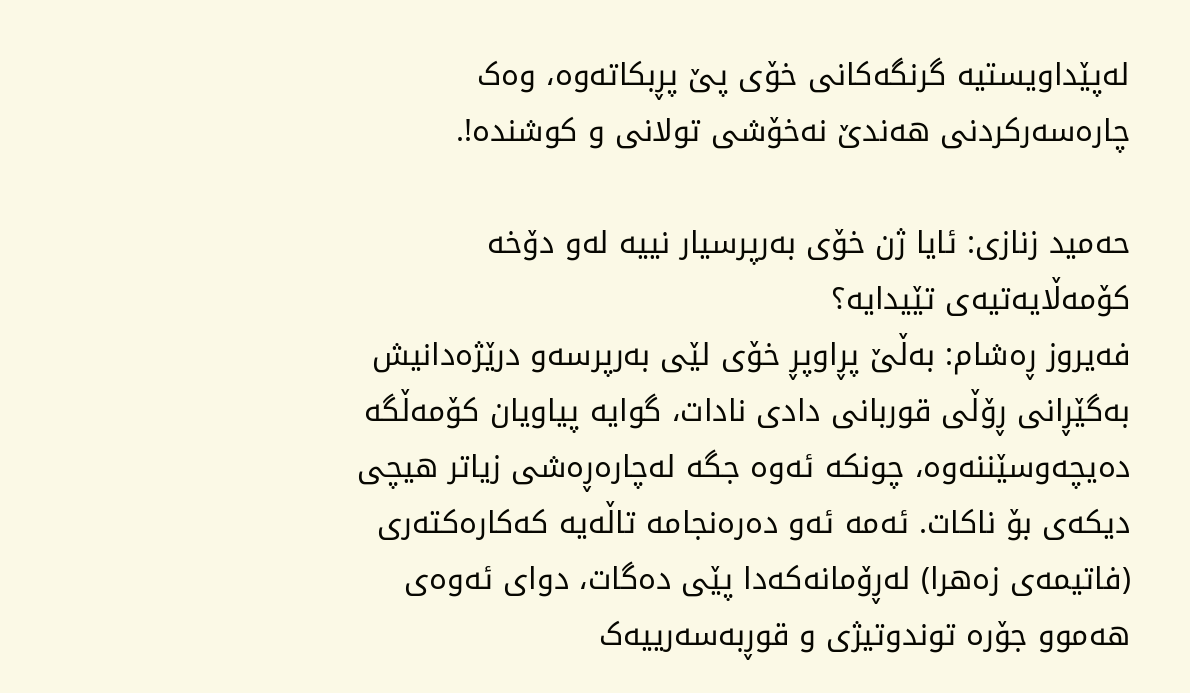له‌پێداویستیه‌ گرنگه‌کانى خۆى پێ پڕبکاته‌وه‌، وه‌ک چاره‌سه‌رکردنى هه‌ندێ‌ نه‌خۆشى تولانى و کوشنده‌!.

حه‌مید زنازى: ئایا ژن خۆى به‌رپرسیار نییه‌ له‌و دۆخه‌ کۆمه‌ڵایه‌تیه‌ى تێیدایه‌؟
فه‌یروز ڕه‌شام: به‌ڵێ‌ پڕاوپڕ خۆى لێى به‌رپرسه‌و درێژه‌دانیش به‌گێڕانى ڕۆڵى قوربانى دادى نادات، گوایه‌ پیاویان کۆمه‌ڵگه‌ ده‌یچه‌وسێننه‌وه‌، چونکه‌ ئه‌وه‌ جگه‌ له‌چاره‌ڕه‌شى زیاتر هیچى دیکه‌ى بۆ ناکات. ئه‌مه‌ ئه‌و ده‌ره‌نجامه‌ تاڵه‌یه‌ که‌کاره‌کته‌رى (فاتیمه‌ى زه‌هرا) له‌ڕۆمانه‌که‌دا پێى ده‌گات، دواى ئه‌وه‌ى هه‌موو جۆره‌ توندوتیژى و قوڕبه‌سه‌رییه‌ک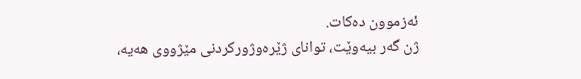ئه‌زموون ده‌کات.
ژن گه‌ر بیه‌وێت، تواناى ژێره‌وژورکردنى مێژووى هه‌یه‌،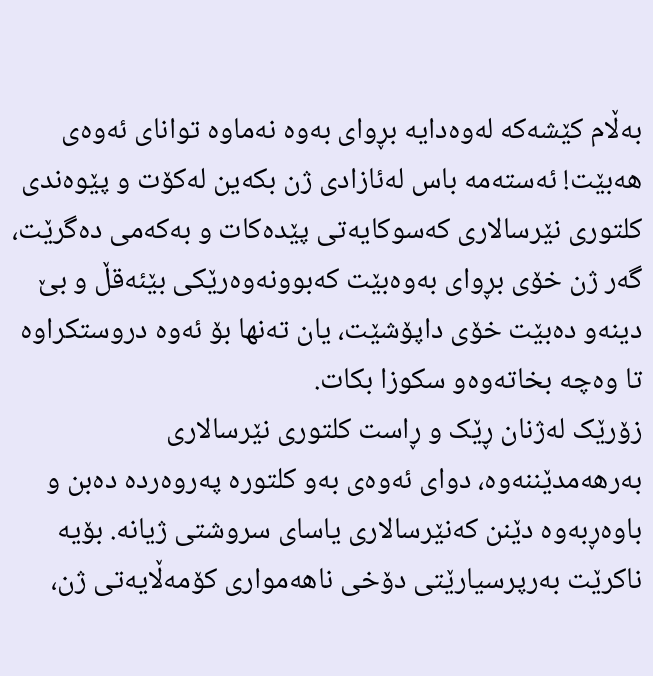به‌ڵام کێشه‌که‌ له‌وه‌دایه‌ بڕواى به‌وه‌ نه‌ماوه‌ تواناى ئه‌وه‌ى هه‌بێت! ئه‌سته‌مه‌ باس له‌ئازادى ژن بکه‌ین له‌کۆت و پێوه‌ندى کلتورى نێرسالارى که‌سوکایه‌تى پێده‌کات و به‌که‌مى ده‌گرێت، گه‌ر ژن خۆى بڕواى به‌وه‌بێت که‌بوونه‌وه‌رێکى بێئه‌قڵ و بێ دینه‌و ده‌بێت خۆى داپۆشێت، یان ته‌نها بۆ ئه‌وه‌ دروستکراوه‌ تا وه‌چه‌ بخاته‌وه‌و سکوزا بکات.
زۆرێک له‌ژنان ڕێک و ڕاست کلتورى نێرسالارى به‌رهه‌مدێننه‌وه‌، دواى ئه‌وه‌ى به‌و کلتوره‌ په‌روه‌رده ‌ده‌بن و باوه‌ڕبه‌وه‌ دێنن که‌نێرسالارى یاساى سروشتى ژیانه‌. بۆیه‌ ناکرێت به‌رپرسیارێتى دۆخى ناهه‌موارى کۆمه‌ڵایه‌تى ژن،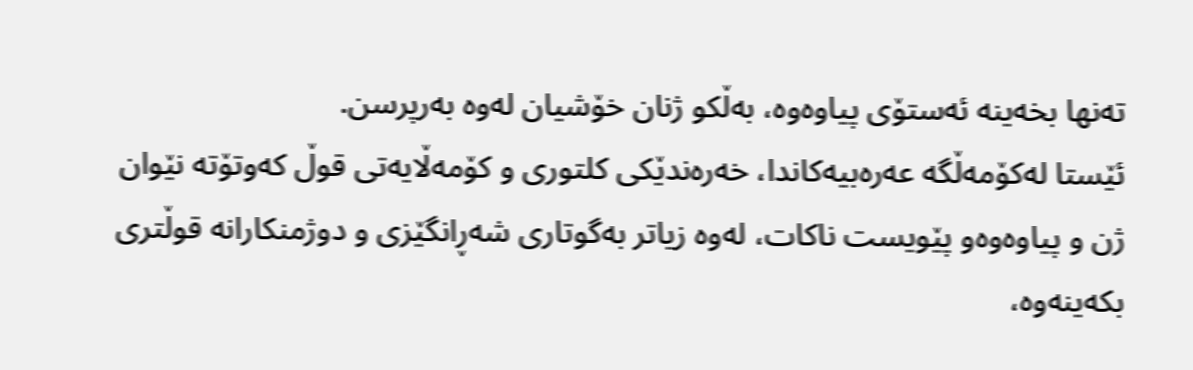ته‌نها بخه‌ینه‌ ئه‌ستۆى پیاوه‌وه‌، به‌ڵکو ژنان خۆشیان له‌وه‌ به‌رپرسن.
ئێستا له‌کۆمه‌ڵگە عه‌ره‌بیه‌کاندا، خه‌ره‌ندێکى کلتورى و کۆمه‌ڵایه‌تى قوڵ که‌وتۆته‌ نێوان ژن و پیاوه‌وه‌و پێویست ناکات، له‌وه‌ زیاتر به‌گوتارى شه‌ڕانگێزى و دوژمنکارانه‌ قوڵترى بکه‌ینه‌وه‌،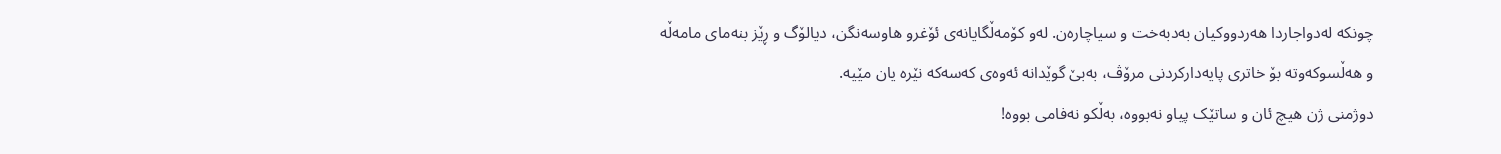چونکه‌ له‌دواجاردا هه‌ردووکیان به‌دبه‌خت و سیاچاره‌ن. له‌و کۆمه‌ڵگایانه‌ى ئۆغرو هاوسه‌نگن، دیالۆگ و ڕێز بنه‌ماى مامه‌ڵه‌ و هه‌ڵسوکه‌وته‌ بۆ خاترى پایه‌دارکردنى مرۆڤ، به‌بێ‌ گوێدانه‌ ئه‌وه‌ى که‌سه‌که‌ نێره‌ یان مێیه‌.
دوژمنى ژن هیچ ئان و ساتێک پیاو نه‌بووه‌، به‌ڵکو نه‌فامی بووه‌!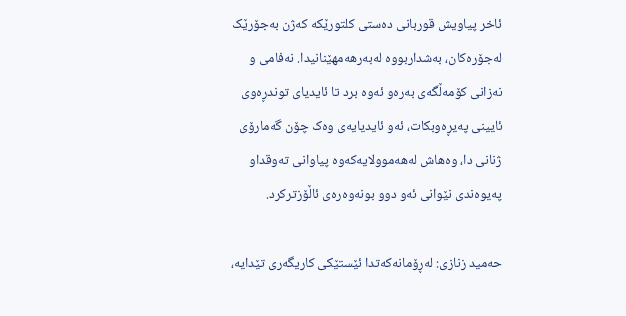ئاخر پیاویش قوربانى ده‌ستى کلتورێکه‌ که‌ژن به‌جۆرێک له‌جۆره‌کان، به‌شداربووه‌ له‌به‌رهه‌مهێنانیدا. نه‌فامى و نه‌زانى کۆمه‌ڵگه‌ى به‌ره‌و ئه‌وه‌ برد تا ئایدیاى توندڕه‌وى ئایینى په‌یڕه‌وبکات، ئه‌و ئایدیایه‌ى وه‌ک چۆن گه‌مارۆى ژنانی دا، وه‌هاش له‌هه‌موولایه‌که‌وه‌ پیاوانى ته‌وقداو په‌یوه‌ندى نێوانى ئه‌و دوو بونه‌وه‌ره‌ى ئاڵۆزترکرد.

حه‌مید زنازى: له‌ڕۆمانه‌که‌تدا ئێستێکى کاریگه‌رى تێدایه‌،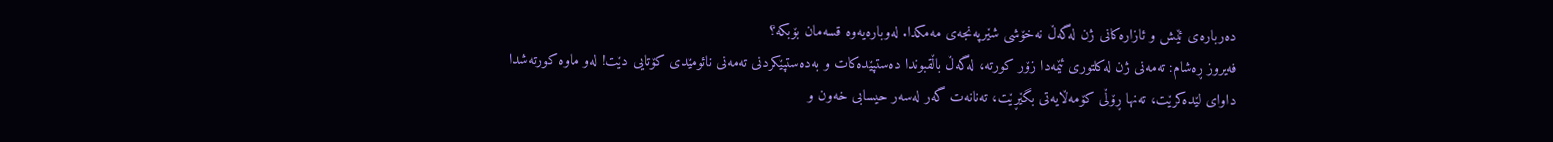ده‌رباره‌ى ئێش و ئازاره‌کانى ژن له‌گه‌ڵ نه‌خۆشى شێرپه‌نجه‌ى مه‌مکدا. له‌وباره‌یه‌وه‌ قسه‌مان بۆبکه‌؟
فه‌یروز ڕه‌شام: ته‌مه‌نى ژن له‌کلتورى ئێمه‌دا زۆر کورته‌، له‌گه‌ڵ باڵقبوندا ده‌ستپێده‌کات و به‌ده‌ستپێکردنى ته‌مه‌نى نائومێدى کۆتایى دێت! له‌و ماوه‌ کورته‌شدا داواى لێده‌کرێت، ته‌نها ڕۆڵى کۆمه‌ڵایه‌تى بگێڕێت، ته‌نانه‌ت گه‌ر له‌سه‌ر حیسابى خه‌ون و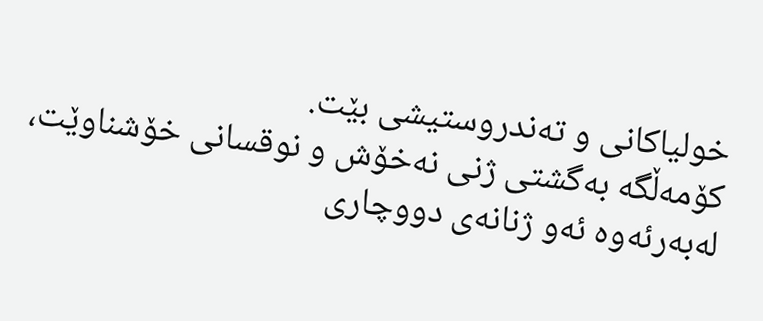خولیاکانى و ته‌ندروستیشى بێت.
کۆمه‌ڵگه‌ به‌گشتى ژنى نه‌خۆش و نوقسانى خۆشناوێت، له‌به‌رئه‌وه‌ ئه‌و ژنانه‌ى دووچارى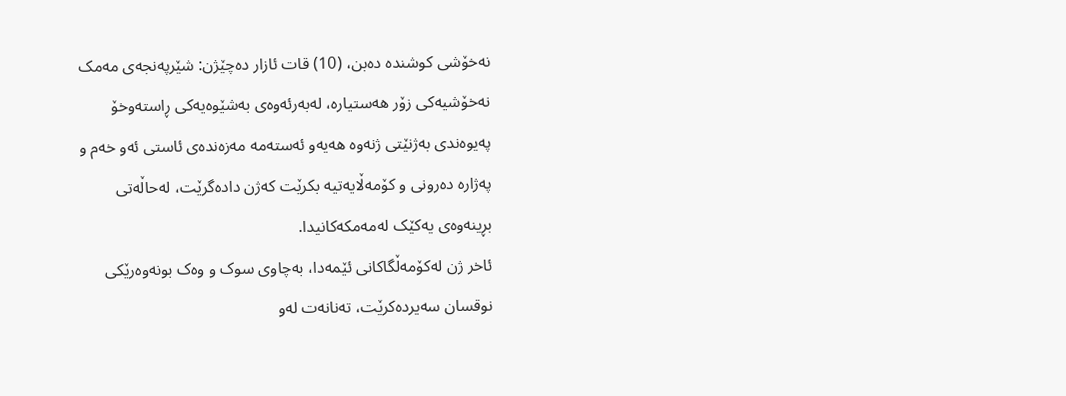نه‌خۆشى کوشنده‌ ده‌بن، (10) قات ئازار ده‌چێژن: شێرپه‌نجه‌ى مه‌مک نه‌خۆشیه‌کى زۆر هه‌ستیاره‌، له‌به‌رئه‌وه‌ى به‌شێوه‌یه‌کى ڕاسته‌وخۆ په‌یوه‌ندى به‌ژنێتى ژنه‌وه‌ هه‌یه‌و ئه‌سته‌مه‌ مه‌زه‌نده‌ى ئاستى ئه‌و خه‌م و په‌ژاره‌ ده‌رونى و کۆمه‌ڵایه‌تیه‌ بکرێت که‌ژن داده‌گرێت، له‌حاڵه‌تى بڕینه‌وه‌ى یه‌کێک له‌مه‌مکه‌کانیدا.
ئاخر ژن له‌کۆمه‌ڵگاکانى ئێمه‌دا، به‌چاوى سوک و وه‌ک بونه‌وه‌رێکى نوقسان سه‌یرده‌کرێت، ته‌نانه‌ت له‌و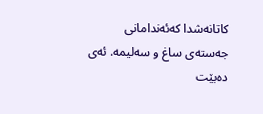کاتانه‌شدا که‌ئه‌ندامانى جه‌سته‌ى ساغ و سه‌لیمه‌. ئه‌ى ده‌بێت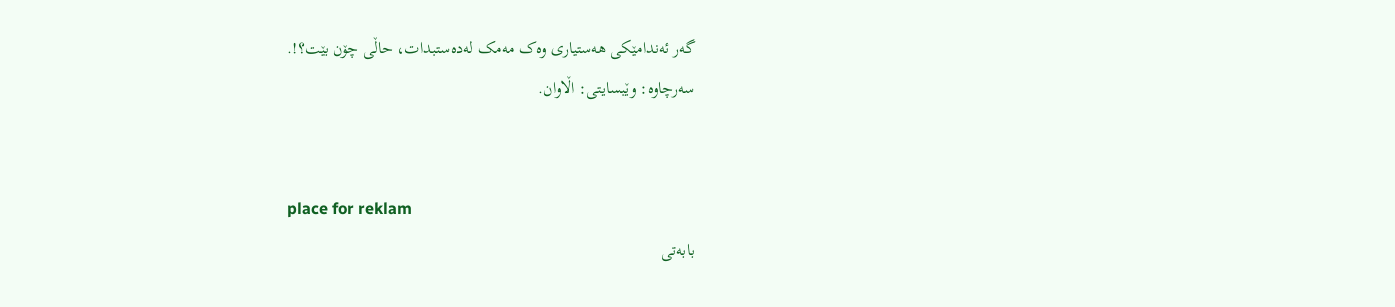گه‌ر ئه‌ندامێکى هه‌ستیارى وه‌ک مه‌مک له‌ده‌ستبدات، حاڵى چۆن بێت؟!.
سه‌رچاوه‌: وێبسایتى: اڵاوان.


place for reklam
بابه‌تی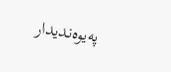په‌یوه‌ندیدار